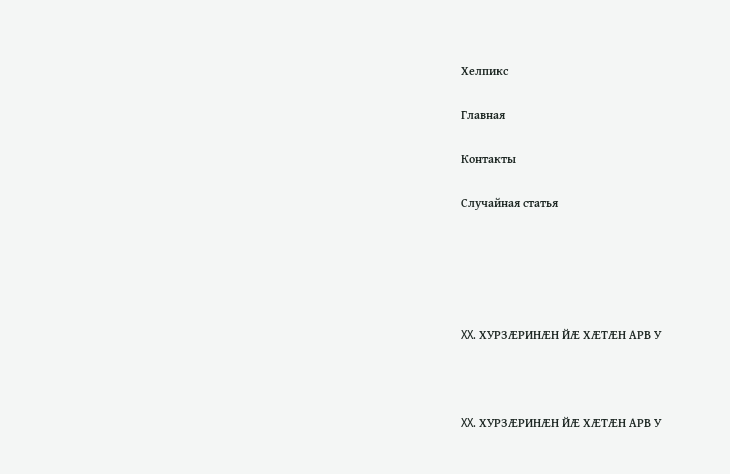Хелпикс

Главная

Контакты

Случайная статья





XX. ХУРЗÆРИНÆН ЙÆ ХÆТÆН АРВ У



XX. ХУРЗÆРИНÆН ЙÆ ХÆТÆН АРВ У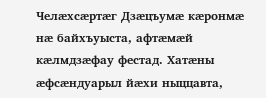Челæхсæртæг Дзæцъумæ кæронмæ нæ байхъуыста, афтæмæй кæлмдзæфау фестад. Хатæны æфсæндуарыл йæхи ныццавта,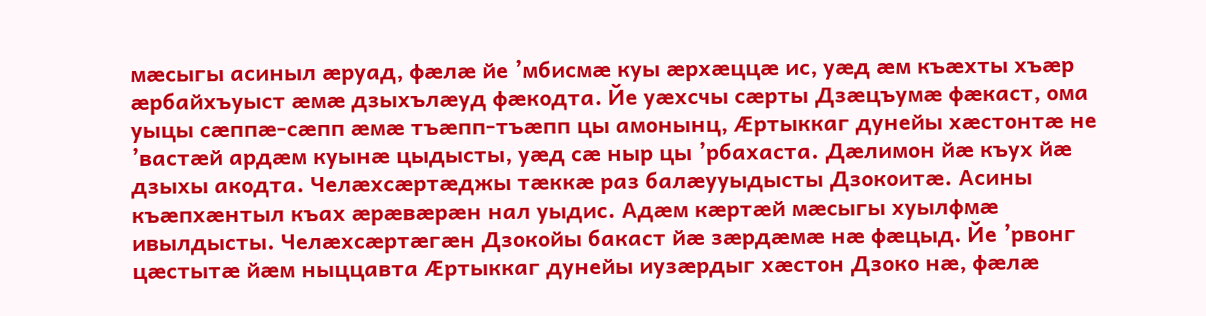мæсыгы асиныл æруад, фæлæ йе ’мбисмæ куы æрхæццæ ис, уæд æм къæхты хъæр æрбайхъуыст æмæ дзыхълæуд фæкодта. Йе уæхсчы сæрты Дзæцъумæ фæкаст, ома уыцы сæппæ-сæпп æмæ тъæпп-тъæпп цы амонынц, Æртыккаг дунейы хæстонтæ не ’вастæй ардæм куынæ цыдысты, уæд сæ ныр цы ’рбахаста. Дæлимон йæ къух йæ дзыхы акодта. Челæхсæртæджы тæккæ раз балæууыдысты Дзокоитæ. Асины къæпхæнтыл къах æрæвæрæн нал уыдис. Адæм кæртæй мæсыгы хуылфмæ ивылдысты. Челæхсæртæгæн Дзокойы бакаст йæ зæрдæмæ нæ фæцыд. Йе ’рвонг цæстытæ йæм ныццавта Æртыккаг дунейы иузæрдыг хæстон Дзоко нæ, фæлæ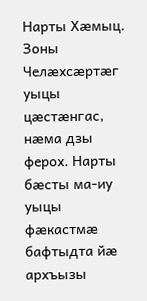Нарты Хæмыц. Зоны Челæхсæртæг уыцы цæстæнгас, нæма дзы ферох. Нарты бæсты ма-иу уыцы фæкастмæ бафтыдта йæ архъызы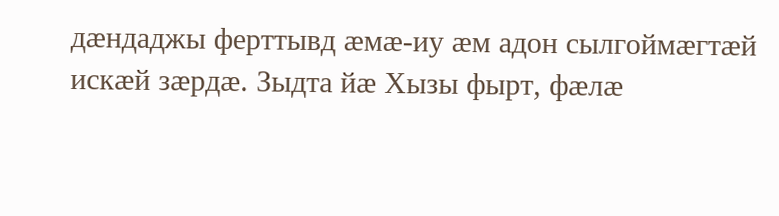дæндаджы ферттывд æмæ-иу æм адон сылгоймæгтæй искæй зæрдæ. Зыдта йæ Хызы фырт, фæлæ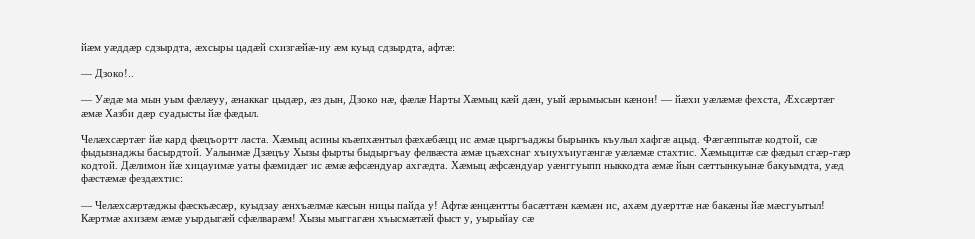йæм уæддæр сдзырдта, æхсыры цадæй схизгæйæ-иу æм куыд сдзырдта, афтæ:

— Дзоко!..

— Уæдæ ма мын уым фæлæуу, æнаккаг цыдæр, æз дын, Дзоко нæ, фæлæ Нарты Хæмыц кæй дæн, уый æрымысын кæнон! — йæхи уæлæмæ фехста, Æхсæртæг æмæ Хазби дæр суадысты йæ фæдыл.

Челæхсæртæг йæ кард фæцъортт ласта. Хæмыц асины къæпхæнтыл фæхæбæцц ис æмæ цыргъаджы бырынкъ къулыл хафгæ ацыд. Фæгæппытæ кодтой, сæ фыдызнаджы басырдтой. Уалынмæ Дзæцъу Хызы фырты быдыргъау фелвæста æмæ цъæхснаг хъиухъиугæнгæ уæлæмæ стахтис. Хæмыцитæ сæ фæдыл сгæр-гæр кодтой. Дæлимон йæ хицауимæ уаты фæмидæг ис æмæ æфсæндуар ахгæдта. Хæмыц æфсæндуар уæнггуыпп ныккодта æмæ йын сæттынкуынæ бакуымдта, уæд фæстæмæ фездæхтис:

— Челæхсæртæджы фæскъæсæр, куыдзау æнхъæлмæ кæсын ницы пайда у! Афтæ æнцæнтты басæттæн кæмæн ис, ахæм дуæрттæ нæ бакæны йæ мæсгуытыл! Кæртмæ ахизæм æмæ уырдыгæй сфæлварæм! Хызы мыггагæн хъысмæтæй фыст у, уырыйау сæ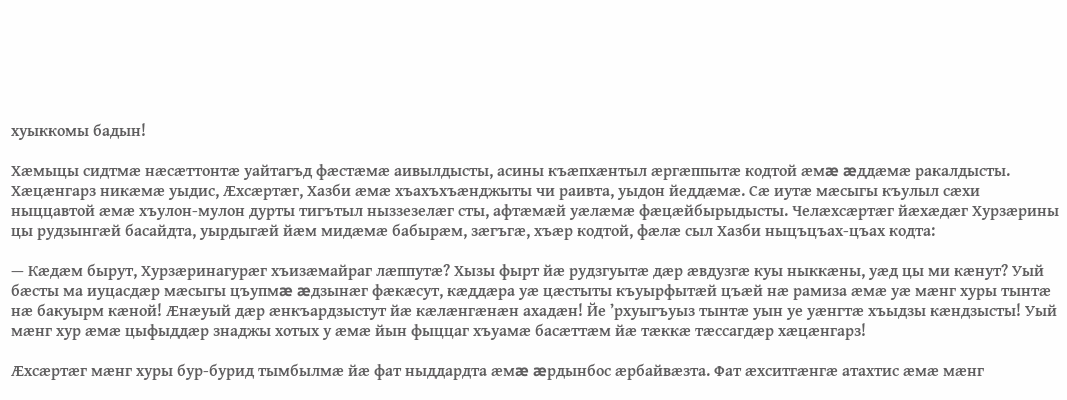хуыккомы бадын!

Хæмыцы сидтмæ нæсæттонтæ уайтагъд фæстæмæ аивылдысты, асины къæпхæнтыл æргæппытæ кодтой æмæ æддæмæ ракалдысты. Хæцæнгарз никæмæ уыдис, Æхсæртæг, Хазби æмæ хъахъхъæнджыты чи раивта, уыдон йеддæмæ. Сæ иутæ мæсыгы къулыл сæхи ныццавтой æмæ хъулон-мулон дурты тигътыл ныззезелæг сты, афтæмæй уæлæмæ фæцæйбырыдысты. Челæхсæртæг йæхæдæг Хурзæрины цы рудзынгæй басайдта, уырдыгæй йæм мидæмæ бабырæм, зæгъгæ, хъæр кодтой, фæлæ сыл Хазби ныцъцъах-цъах кодта:

— Кæдæм бырут, Хурзæринагурæг хъизæмайраг лæппутæ? Хызы фырт йæ рудзгуытæ дæр æвдузгæ куы ныккæны, уæд цы ми кæнут? Уый бæсты ма иуцасдæр мæсыгы цъупмæ æдзынæг фæкæсут, кæддæра уæ цæстыты къуырфытæй цъæй нæ рамиза æмæ уæ мæнг хуры тынтæ нæ бакуырм кæной! Æнæуый дæр æнкъардзыстут йæ кæлæнгæнæн ахадæн! Йе ’рхуыгъуыз тынтæ уын уе уæнгтæ хъыдзы кæндзысты! Уый мæнг хур æмæ цыфыддæр знаджы хотых у æмæ йын фыццаг хъуамæ басæттæм йæ тæккæ тæссагдæр хæцæнгарз!

Æхсæртæг мæнг хуры бур-бурид тымбылмæ йæ фат ныддардта æмæ æрдынбос æрбайвæзта. Фат æхситгæнгæ атахтис æмæ мæнг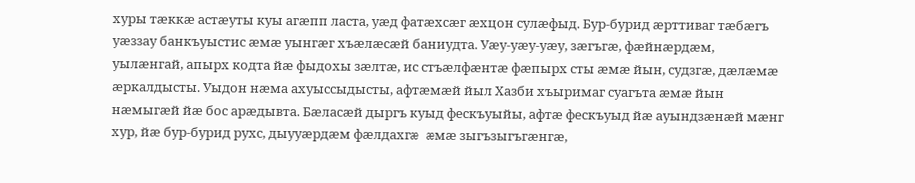хуры тæккæ астæуты куы агæпп ласта, уæд фатæхсæг æхцон сулæфыд. Бур-бурид æрттиваг тæбæгъ уæззау банкъуыстис æмæ уынгæг хъæлæсæй баниудта. Уæу-уæу-уæу, зæгъгæ, фæйнæрдæм, уылæнгай, апырх кодта йæ фыдохы зæлтæ, ис стъæлфæнтæ фæпырх сты æмæ йын, судзгæ, дæлæмæ æркалдысты. Уыдон нæма ахуыссыдысты, афтæмæй йыл Хазби хъыримаг суагъта æмæ йын нæмыгæй йæ бос арæдывта. Бæласæй дыргъ куыд фескъуыйы, афтæ фескъуыд йæ ауындзæнæй мæнг хур, йæ бур-бурид рухс, дыууæрдæм фæлдахгæ æмæ зыгъзыгъгæнгæ,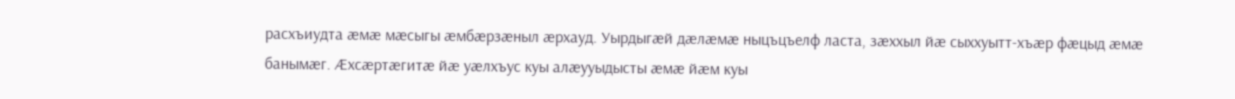расхъиудта æмæ мæсыгы æмбæрзæныл æрхауд. Уырдыгæй дæлæмæ ныцъцъелф ласта, зæххыл йæ сыххуытт-хъæр фæцыд æмæ банымæг. Æхсæртæгитæ йæ уæлхъус куы алæууыдысты æмæ йæм куы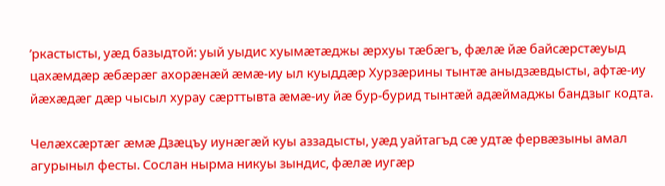’ркастысты, уæд базыдтой: уый уыдис хуымæтæджы æрхуы тæбæгъ, фæлæ йæ байсæрстæуыд цахæмдæр æбæрæг ахорæнæй æмæ-иу ыл куыддæр Хурзæрины тынтæ аныдзæвдысты, афтæ-иу йæхæдæг дæр чысыл хурау сæрттывта æмæ-иу йæ бур-бурид тынтæй адæймаджы бандзыг кодта.

Челæхсæртæг æмæ Дзæцъу иунæгæй куы аззадысты, уæд уайтагъд сæ удтæ фервæзыны амал агурыныл фесты. Сослан нырма никуы зындис, фæлæ иугæр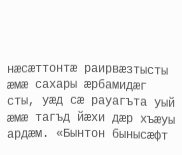нæсæттонтæ раирвæзтысты æмæ сахары æрбамидæг сты, уæд сæ рауагъта уый æмæ тагъд йæхи дæр хъæуы ардæм. «Бынтон бынысæфт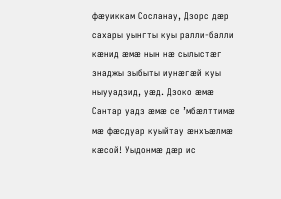фæуиккам Сосланау, Дзорс дæр сахары уынгты куы ралли-балли кæнид æмæ нын нæ сылыстæг знаджы зыбыты иунæгæй куы ныууадзид, уæд. Дзоко æмæ Сантар уадз æмæ се ’мбæлттимæ мæ фæсдуар куыйтау æнхъæлмæ кæсой! Уыдонмæ дæр ис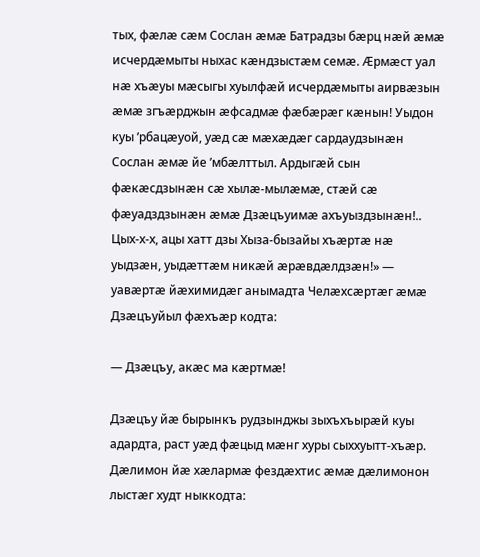тых, фæлæ сæм Сослан æмæ Батрадзы бæрц нæй æмæ исчердæмыты ныхас кæндзыстæм семæ. Æрмæст уал нæ хъæуы мæсыгы хуылфæй исчердæмыты аирвæзын æмæ згъæрджын æфсадмæ фæбæрæг кæнын! Уыдон куы ’рбацæуой, уæд сæ мæхæдæг сардаудзынæн Сослан æмæ йе ’мбæлттыл. Ардыгæй сын фæкæсдзынæн сæ хылæ-мылæмæ, стæй сæ фæуадздзынæн æмæ Дзæцъуимæ ахъуыздзынæн!.. Цых-х-х, ацы хатт дзы Хыза-бызайы хъæртæ нæ уыдзæн, уыдæттæм никæй æрæвдæлдзæн!» — уавæртæ йæхимидæг анымадта Челæхсæртæг æмæ Дзæцъуйыл фæхъæр кодта:

— Дзæцъу, акæс ма кæртмæ!

Дзæцъу йæ бырынкъ рудзынджы зыхъхъырæй куы адардта, раст уæд фæцыд мæнг хуры сыххуытт-хъæр. Дæлимон йæ хæлармæ фездæхтис æмæ дæлимонон лыстæг худт ныккодта: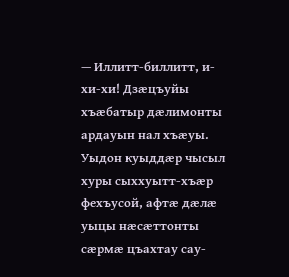— Иллитт-биллитт, и-хи-хи! Дзæцъуйы хъæбатыр дæлимонты ардауын нал хъæуы. Уыдон куыддæр чысыл хуры сыххуытт-хъæр фехъусой, афтæ дæлæ уыцы нæсæттонты сæрмæ цъахтау сау-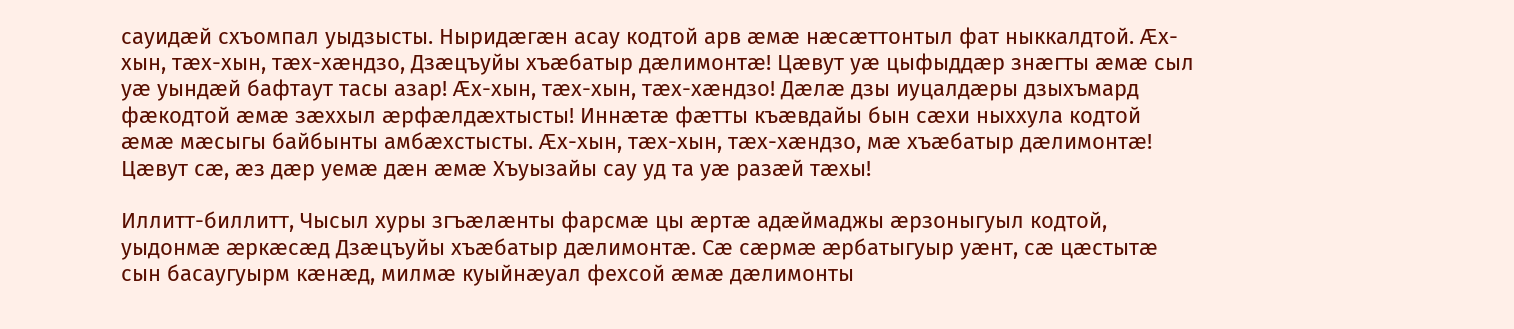сауидæй схъомпал уыдзысты. Ныридæгæн асау кодтой арв æмæ нæсæттонтыл фат ныккалдтой. Æх-хын, тæх-хын, тæх-хæндзо, Дзæцъуйы хъæбатыр дæлимонтæ! Цæвут уæ цыфыддæр знæгты æмæ сыл уæ уындæй бафтаут тасы азар! Æх-хын, тæх-хын, тæх-хæндзо! Дæлæ дзы иуцалдæры дзыхъмард фæкодтой æмæ зæххыл æрфæлдæхтысты! Иннæтæ фæтты къæвдайы бын сæхи ныххула кодтой æмæ мæсыгы байбынты амбæхстысты. Æх-хын, тæх-хын, тæх-хæндзо, мæ хъæбатыр дæлимонтæ! Цæвут сæ, æз дæр уемæ дæн æмæ Хъуызайы сау уд та уæ разæй тæхы!

Иллитт-биллитт, Чысыл хуры згъæлæнты фарсмæ цы æртæ адæймаджы æрзоныгуыл кодтой, уыдонмæ æркæсæд Дзæцъуйы хъæбатыр дæлимонтæ. Сæ сæрмæ æрбатыгуыр уæнт, сæ цæстытæ сын басаугуырм кæнæд, милмæ куыйнæуал фехсой æмæ дæлимонты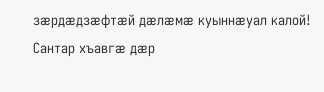зæрдæдзæфтæй дæлæмæ куыннæуал калой! Сантар хъавгæ дæр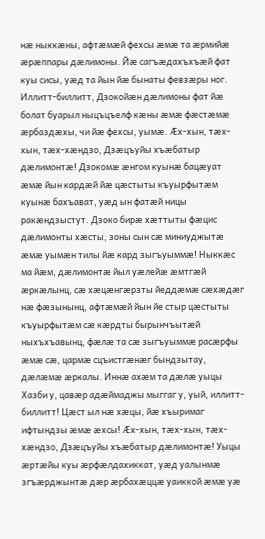нæ ныккæны, афтæмæй фехсы æмæ та æрмийæ æрæппары дæлимоны. Йæ сагъæдахъхъæй фат куы сисы, уæд та йын йæ бынаты февзæры ног. Иллитт-биллитт, Дзокойæн дæлимоны фат йæ болат буарыл ныцъцъелф кæны æмæ фæстæмæ æрбаздæхы, чи йæ фехсы, уымæ. Æх-хын, тæх-хын, тæх-хæндзо, Дзæцъуйы хъæбатыр дæлимонтæ! Дзокомæ æнгом куынæ бацæуат æмæ йын кардæй йæ цæстыты къуырфытæм куынæ бахъават, уæд ын фатæй ницы ракæндзыстут. Дзоко бирæ хæттыты фæцис дæлимонты хæсты, зоны сын сæ миниуджытæ æмæ уымæн тилы йæ кард зыгъуыммæ! Ныккæс ма йæм, дæлимонтæ йыл уæлейæ æмтгæй æркæлынц, сæ хæцæнгæрзты йеддæмæ сæхæдæг нæ фæзынынц, афтæмæй йын йе стыр цæстыты къуырфытæм сæ кæрдты бырынчъытæй ныхъхъавынц, фæлæ та сæ зыгъуыммæ расæрфы æмæ сæ, цармæ сцъистгæнæг бындзытау, дæлæмæ æркалы. Иннæ ахæм та дæлæ уыцы Хазби у, цавæр адæймаджы мыггаг у, уый, иллитт-биллитт! Цæст ыл нæ хæцы, йæ хъыримаг ифтындзы æмæ æхсы! Æх-хын, тæх-хын, тæх-хæндзо, Дзæцъуйы хъæбатыр дæлимонтæ! Уыцы æртæйы куы æрфæлдахиккат, уæд уалынмæ згъæрджынтæ дæр æрбахæццæ уаиккой æмæ уæ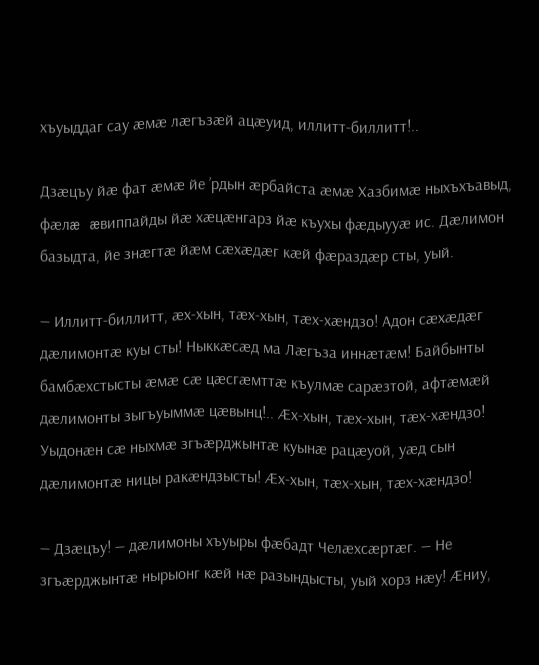хъуыддаг сау æмæ лæгъзæй ацæуид, иллитт-биллитт!..

Дзæцъу йæ фат æмæ йе ’рдын æрбайста æмæ Хазбимæ ныхъхъавыд, фæлæ æвиппайды йæ хæцæнгарз йæ къухы фæдыууæ ис. Дæлимон базыдта, йе знæгтæ йæм сæхæдæг кæй фæраздæр сты, уый.

— Иллитт-биллитт, æх-хын, тæх-хын, тæх-хæндзо! Адон сæхæдæг дæлимонтæ куы сты! Ныккæсæд ма Лæгъза иннæтæм! Байбынты бамбæхстысты æмæ сæ цæсгæмттæ къулмæ сарæзтой, афтæмæй дæлимонты зыгъуыммæ цæвынц!.. Æх-хын, тæх-хын, тæх-хæндзо! Уыдонæн сæ ныхмæ згъæрджынтæ куынæ рацæуой, уæд сын дæлимонтæ ницы ракæндзысты! Æх-хын, тæх-хын, тæх-хæндзо!

— Дзæцъу! — дæлимоны хъуыры фæбадт Челæхсæртæг. — Не згъæрджынтæ нырыонг кæй нæ разындысты, уый хорз нæу! Æниу,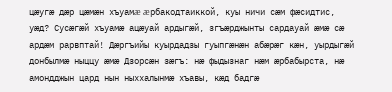цæугæ дæр цæмæн хъуамæ æрбакодтаиккой, куы ничи сæм фæсидтис, уæд? Сусæгæй хъуамæ ацæуай ардыгæй, згъæрджынты сардауай æмæ сæ ардæм рарвптай! Дæргъийы куырдадзы гуыпгæнæн абæрæг кæн, уырдыгæй донбылмæ ныццу æмæ Дзорсæн зæгъ: нæ фыдызнаг нæм æрбабырста, нæ амондджын цард нын ныххалынмæ хъавы, кæд бадгæ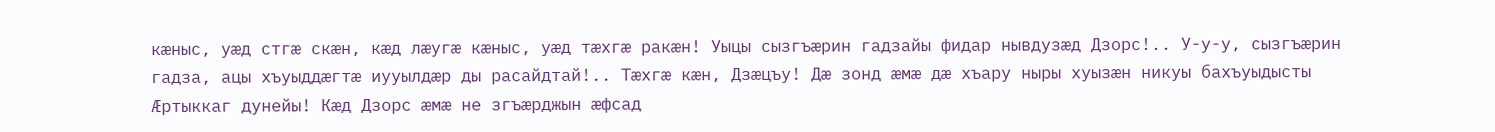кæныс, уæд стгæ скæн, кæд лæугæ кæныс, уæд тæхгæ ракæн! Уыцы сызгъæрин гадзайы фидар нывдузæд Дзорс!.. У-у-у, сызгъæрин гадза, ацы хъуыддæгтæ иууылдæр ды расайдтай!.. Тæхгæ кæн, Дзæцъу! Дæ зонд æмæ дæ хъару ныры хуызæн никуы бахъуыдысты Æртыккаг дунейы! Кæд Дзорс æмæ не згъæрджын æфсад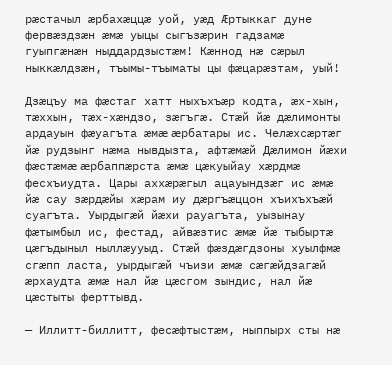рæстачыл æрбахæццæ уой, уæд Æртыккаг дуне фервæздзæн æмæ уыцы сыгъзæрин гадзамæ гуыпгæнæн ныддардзыстæм! Кæннод нæ сæрыл ныккæлдзæн, тъымы-тъыматы цы фæцарæзтам, уый!

Дзæцъу ма фæстаг хатт ныхъхъæр кодта, æх-хын, тæххын, тæх-хæндзо, зæгъгæ. Стæй йæ дæлимонты ардауын фæуагъта æмæ æрбатары ис. Челæхсæртæг йæ рудзынг нæма нывдызта, афтæмæй Дæлимон йæхи фæстæмæ æрбаппæрста æмæ цæкуыйау хæрдмæ фесхъиудта. Цары аххæрæгыл ацауындзæг ис æмæ йæ сау зæрдæйы хæрам иу дæргъæццон хъихъхъæй суагъта. Уырдыгæй йæхи рауагъта, уызынау фæтымбыл ис, фестад, айвæзтис æмæ йæ тыбыртæ цæгъдыныл ныллæууыд. Стæй фæздæгдзоны хуылфмæ сгæпп ласта, уырдыгæй чъизи æмæ сæгæйдзагæй æрхаудта æмæ нал йæ цæсгом зындис, нал йæ цæстыты ферттывд.

— Иллитт-биллитт, фесæфтыстæм, ныппырх сты нæ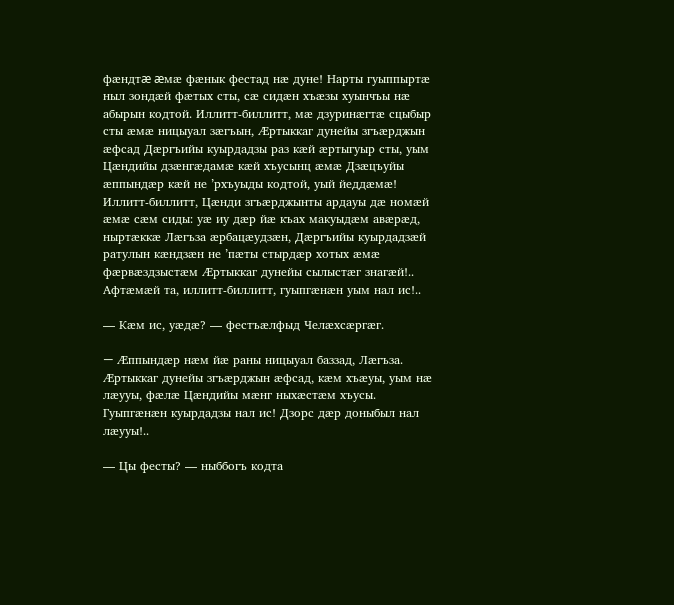фæндтæ æмæ фæнык фестад нæ дуне! Нарты гуыппыртæ ныл зондæй фæтых сты, сæ сидæн хъæзы хуынчъы нæ абырын кодтой. Иллитт-биллитт, мæ дзуринæгтæ сцыбыр сты æмæ ницыуал зæгъын, Æртыккаг дунейы згъæрджын æфсад Дæргъийы куырдадзы раз кæй æртыгуыр сты, уым Цæндийы дзæнгæдамæ кæй хъусынц æмæ Дзæцъуйы æппындæр кæй не ’рхъуыды кодтой, уый йеддæмæ! Иллитт-биллитт, Цæнди згъæрджынты ардауы дæ номæй æмæ сæм сиды: уæ иу дæр йæ къах макуыдæм авæрæд, ныртæккæ Лæгъза æрбацæудзæн, Дæргъийы куырдадзæй ратулын кæндзæн не ’пæты стырдæр хотых æмæ фæрвæздзыстæм Æртыккаг дунейы сылыстæг знагæй!.. Афтæмæй та, иллитт-биллитт, гуыпгæнæн уым нал ис!..

— Кæм ис, уæдæ? — фестъæлфыд Челæхсæргæг.

— Æппындæр нæм йæ раны ницыуал баззад, Лæгъза. Æртыккаг дунейы згъæрджын æфсад, кæм хъæуы, уым нæ лæууы, фæлæ Цæндийы мæнг ныхæстæм хъусы. Гуыпгæнæн куырдадзы нал ис! Дзорс дæр доныбыл нал лæууы!..

— Цы фесты? — ныббогъ кодта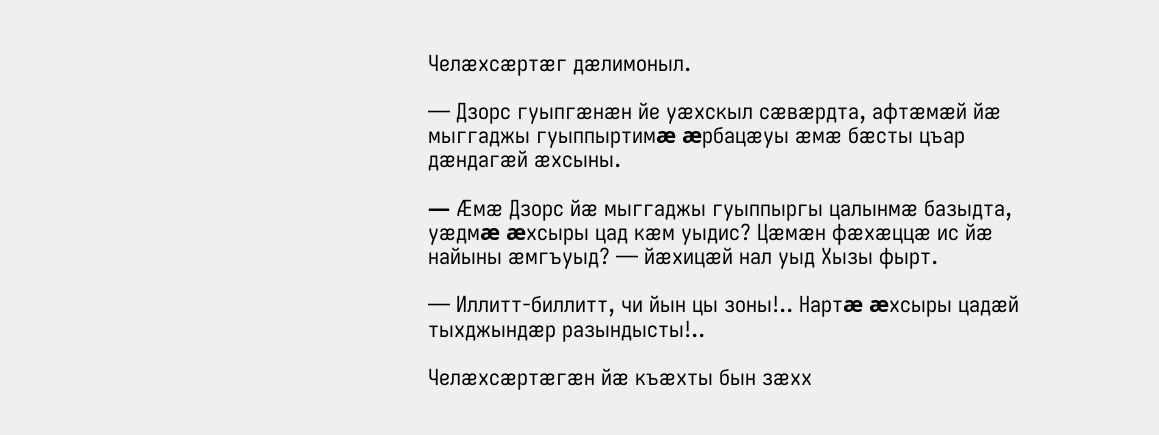Челæхсæртæг дæлимоныл.

— Дзорс гуыпгæнæн йе уæхскыл сæвæрдта, афтæмæй йæ мыггаджы гуыппыртимæ æрбацæуы æмæ бæсты цъар дæндагæй æхсыны.

— Æмæ Дзорс йæ мыггаджы гуыппыргы цалынмæ базыдта, уæдмæ æхсыры цад кæм уыдис? Цæмæн фæхæццæ ис йæ найыны æмгъуыд? — йæхицæй нал уыд Хызы фырт.

— Иллитт-биллитт, чи йын цы зоны!.. Нартæ æхсыры цадæй тыхджындæр разындысты!..

Челæхсæртæгæн йæ къæхты бын зæхх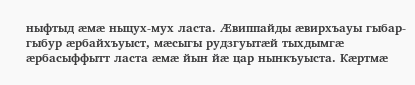ныфтыд æмæ ныцух-мух ласта. Æвиппайды æвирхъауы гыбар-гыбур æрбайхъуыст, мæсыгы рудзгуытæй тыхдымгæ æрбасыффытт ласта æмæ йын йæ цар нынкъуыста. Кæртмæ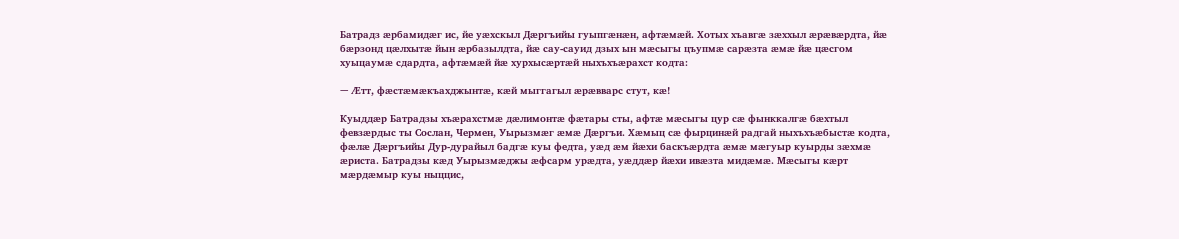Батрадз æрбамидæг ис, йе уæхскыл Дæргъийы гуыпгæнæн, афтæмæй. Хотых хъавгæ зæххыл æрæвæрдта, йæ бæрзонд цæлхытæ йын æрбазылдта, йæ сау-сауид дзых ын мæсыгы цъупмæ сарæзта æмæ йæ цæсгом хуыцаумæ сдардта, афтæмæй йæ хурхысæртæй ныхъхъæрахст кодта:

— Æтт, фæстæмæкъахджынтæ, кæй мыггагыл æрæвварс стут, кæ!

Куыддæр Батрадзы хъæрахстмæ дæлимонтæ фæтары сты, афтæ мæсыгы цур сæ фынккалгæ бæхтыл февзæрдыс ты Сослан, Чермен, Уырызмæг æмæ Дæргъи. Хæмыц сæ фырцинæй радгай ныхъхъæбыстæ кодта, фæлæ Дæргъийы Дур-дурайыл бадгæ куы федта, уæд æм йæхи баскъæрдта æмæ мæгуыр куырды зæхмæ æриста. Батрадзы кæд Уырызмæджы æфсарм урæдта, уæддæр йæхи ивæзта мидæмæ. Мæсыгы кæрт мæрдæмыр куы ныццис,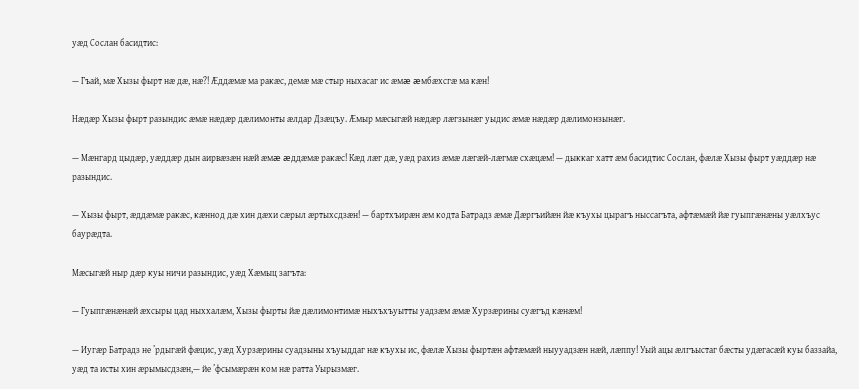уæд Сослан басидтис:

— Гъай, мæ Хызы фырт нæ дæ, нæ?! Æддæмæ ма ракæс, демæ мæ стыр ныхасаг ис æмæ æмбæхсгæ ма кæн!

Нæдæр Хызы фырт разындис æмæ нæдæр дæлимонты æлдар Дзæцъу. Æмыр мæсыгæй нæдæр лæгзынæг уыдис æмæ нæдæр дæлимонзынæг.

— Мæнгард цыдæр, уæддæр дын аирвæзæн нæй æмæ æддæмæ ракæс! Кæд лæг дæ, уæд рахиз æмæ лæгæй-лæгмæ схæцæм! — дыккаг хатт æм басидтис Сослан, фæлæ Хызы фырт уæддæр нæ разындис.

— Хызы фырт, æддæмæ ракæс, кæннод дæ хин дæхи сæрыл æртыхсдзæн! — бартхъирæн æм кодта Батрадз æмæ Дæргъийæн йæ къухы цырагъ ныссагъта, афтæмæй йæ гуыпгæнæны уæлхъус баурæдта.

Мæсыгæй ныр дæр куы ничи разындис, уæд Хæмыц загъта:

— Гуыпгæнæнæй æхсыры цад ныххалæм, Хызы фырты йæ дæлимонтимæ ныхъхъуытты уадзæм æмæ Хурзæрины суæгъд кæнæм!

— Иугæр Батрадз не ’рдыгæй фæцис, уæд Хурзæрины суадзыны хъуыддаг нæ къухы ис, фæлæ Хызы фыртæн афтæмæй ныууадзæн нæй, лæппу! Уый ацы æлгъыстаг бæсты удæгасæй куы баззайа, уæд та исты хин æрымысдзæн,— йе ’фсымæрæн ком нæ ратта Уырызмæг.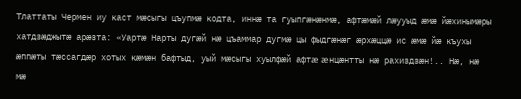Тлаттаты Чермен иу каст мæсыгы цъупмæ кодта, иннæ та гуыпгæнæнмæ, афтæмæй лæууыд æмæ йæхинымæры хатдзæджытæ арæзта: «Уартæ Нарты дугæй нæ цъаммар дугмæ цы фыдгæнæг æрхæццæ ис æмæ йæ къухы æппæты тæссагдæр хотых кæмæн бафтыд, уый мæсыгы хуылфæй афтæ æнцæнтты нæ рахиздзæн!.. Нæ, нæ мæ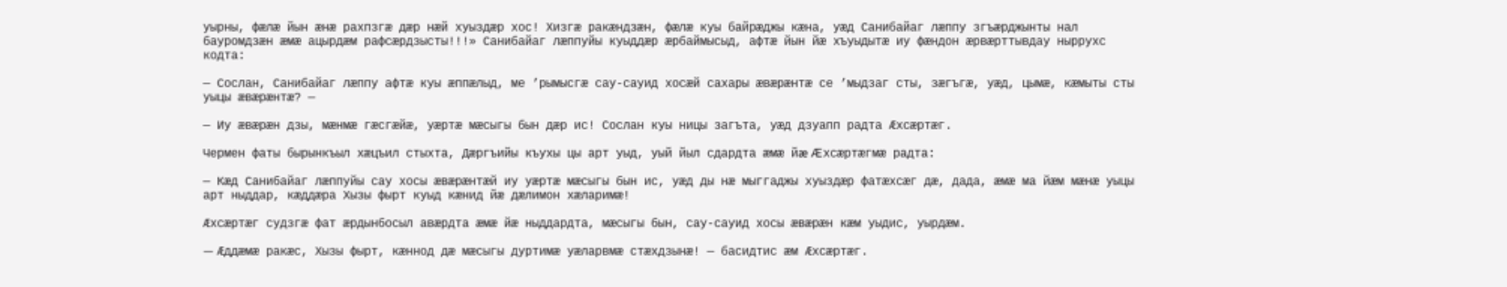уырны, фæлæ йын æнæ рахпзгæ дæр нæй хуыздæр хос! Хизгæ ракæндзæн, фæлæ куы байрæджы кæна, уæд Санибайаг лæппу згъæрджынты нал бауромдзæн æмæ ацырдæм рафсæрдзысты!!!» Санибайаг лæппуйы куыддæр æрбаймысыд, афтæ йын йæ хъуыдытæ иу фæндон æрвæрттывдау ныррухс кодта:

— Сослан, Санибайаг лæппу афтæ куы æппæлыд, ме ’рымысгæ сау-сауид хосæй сахары æвæрæнтæ се ’мыдзаг сты, зæгъгæ, уæд, цымæ, кæмыты сты уыцы æвæрæнтæ? —

— Иу æвæрæн дзы, мæнмæ гæсгæйæ, уæртæ мæсыгы бын дæр ис! Сослан куы ницы загъта, уæд дзуапп радта Æхсæртæг.

Чермен фаты бырынкъыл хæцъил стыхта, Дæргъийы къухы цы арт уыд, уый йыл сдардта æмæ йæ Æхсæртæгмæ радта:

— Кæд Санибайаг лæппуйы сау хосы æвæрæнтæй иу уæртæ мæсыгы бын ис, уæд ды нæ мыггаджы хуыздæр фатæхсæг дæ, дада, æмæ ма йæм мæнæ уыцы арт ныддар, кæддæра Хызы фырт куыд кæнид йæ дæлимон хæларимæ!

Æхсæртæг судзгæ фат æрдынбосыл авæрдта æмæ йæ ныддардта, мæсыгы бын, сау-сауид хосы æвæрæн кæм уыдис, уырдæм.

— Æддæмæ ракæс, Хызы фырт, кæннод дæ мæсыгы дуртимæ уæларвмæ стæхдзынæ! — басидтис æм Æхсæртæг.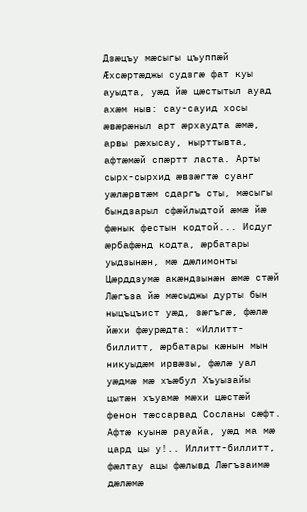Дзæцъу мæсыгы цъуппæй Æхсæртæджы судзгæ фат куы ауыдта, уæд йæ цæстытыл ауад ахæм ныв: сау-сауид хосы æвæрæныл арт æрхаудта æмæ, арвы рæхысау, нырттывта, афтæмæй спæртт ласта. Арты сырх-сырхид æвзæгтæ суанг уæлæрвтæм сдаргъ сты, мæсыгы бындзарыл сфæйлыдтой æмæ йæ фæнык фестын кодтой... Исдуг æрбафæнд кодта, æрбатары уыдзынæн, мæ дæлимонты Цæрддзумæ акæндзынæн æмæ стæй Лæгъза йæ мæсыджы дурты бын ныцъцъист уæд, зæгъгæ, фæлæ йæхи фæурæдта: «Иллитт-биллитт, æрбатары кæнын мын никуыдæм ирвæзы, фæлæ уал уæдмæ мæ хъæбул Хъуызайы цытæн хъуамæ мæхи цæстæй фенон тæссарвад Сосланы сæфт. Афтæ куынæ рауайа, уæд ма мæ цард цы у!.. Иллитт-биллитт, фæлтау ацы фæлывд Лæгъзаимæ дæлæмæ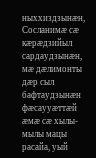ныххиздзынæн, Сосланимæ сæ кæрæдзийыл сардаудзынæн, мæ дæлимонты дæр сыл бафтаудзынæн фæсаууæттæй æмæ сæ хылы-мылы мацы расайа, уый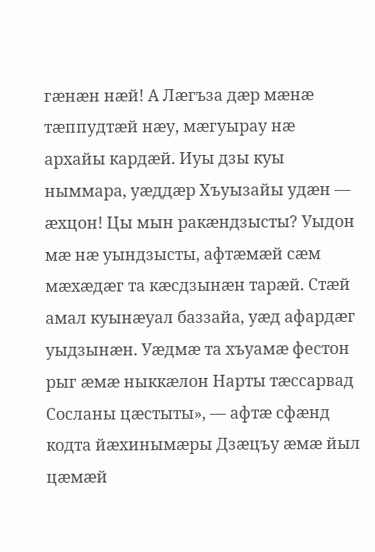гæнæн нæй! А Лæгъза дæр мæнæ тæппудтæй нæу, мæгуырау нæ архайы кардæй. Иуы дзы куы ныммара, уæддæр Хъуызайы удæн — æхцон! Цы мын ракæндзысты? Уыдон мæ нæ уындзысты, афтæмæй сæм мæхæдæг та кæсдзынæн тарæй. Стæй амал куынæуал баззайа, уæд афардæг уыдзынæн. Уæдмæ та хъуамæ фестон рыг æмæ ныккæлон Нарты тæссарвад Сосланы цæстыты», — афтæ сфæнд кодта йæхинымæры Дзæцъу æмæ йыл цæмæй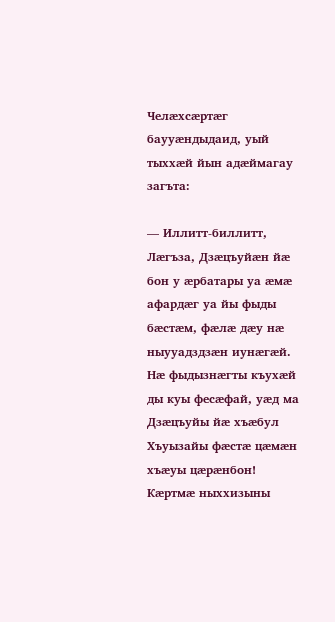Челæхсæртæг баууæндыдаид, уый тыххæй йын адæймагау загъта:

— Иллитт-биллитт, Лæгъза, Дзæцъуйæн йæ бон у æрбатары уа æмæ афардæг уа йы фыды бæстæм, фæлæ дæу нæ ныууадздзæн иунæгæй. Нæ фыдызнæгты къухæй ды куы фесæфай, уæд ма Дзæцъуйы йæ хъæбул Хъуызайы фæстæ цæмæн хъæуы цæрæнбон! Кæртмæ ныххизыны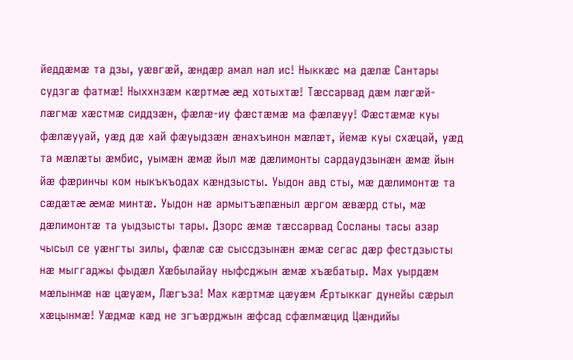йеддæмæ та дзы, уæвгæй, æндæр амал нал ис! Ныккæс ма дæлæ Сантары судзгæ фатмæ! Ныххнзæм кæртмæ æд хотыхтæ! Тæссарвад дæм лæгæй-лæгмæ хæстмæ сиддзæн, фæлæ-иу фæстæмæ ма фæлæуу! Фæстæмæ куы фæлæууай, уæд дæ хай фæуыдзæн æнахъинон мæлæт, йемæ куы схæцай, уæд та мæлæты æмбис, уымæн æмæ йыл мæ дæлимонты сардаудзынæн æмæ йын йæ фæринчы ком ныкъкъодах кæндзысты. Уыдон авд сты, мæ дæлимонтæ та сæдæтæ æмæ минтæ. Уыдон нæ армытъæпæныл æргом æвæрд сты, мæ дæлимонтæ та уыдзысты тары. Дзорс æмæ тæссарвад Сосланы тасы азар чысыл се уæнгты зилы, фæлæ сæ сыссдзынæн æмæ сегас дæр фестдзысты нæ мыггаджы фыдæл Хæбылайау ныфсджын æмæ хъæбатыр. Мах уырдæм мæлынмæ нæ цæуæм, Лæгъза! Мах кæртмæ цæуæм Æртыккаг дунейы сæрыл хæцынмæ! Уæдмæ кæд не згъæрджын æфсад сфæлмæцид Цæндийы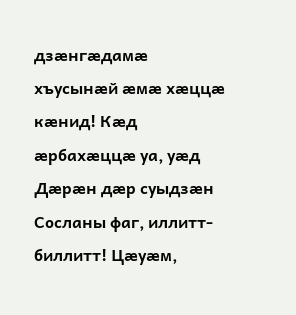дзæнгæдамæ хъусынæй æмæ хæццæ кæнид! Кæд æрбахæццæ уа, уæд Дæрæн дæр суыдзæн Сосланы фаг, иллитт-биллитт! Цæуæм,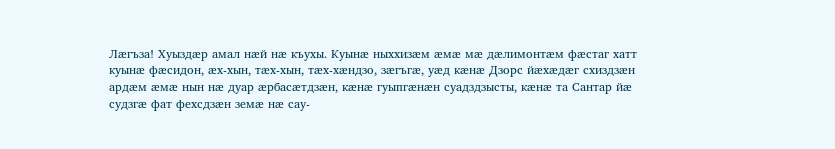Лæгъза! Хуыздæр амал нæй нæ къухы. Куынæ ныххизæм æмæ мæ дæлимонтæм фæстаг хатт куынæ фæсидон, æх-хын, тæх-хын, тæх-хæндзо, зæгъгæ, уæд кæнæ Дзорс йæхæдæг схиздзæн ардæм æмæ нын нæ дуар æрбасæтдзæн, кæнæ гуыпгæнæн суадздзысты, кæнæ та Сантар йæ судзгæ фат фехсдзæн земæ нæ сау-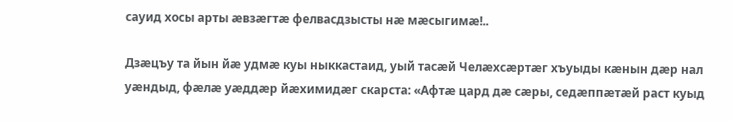сауид хосы арты æвзæгтæ фелвасдзысты нæ мæсыгимæ!..

Дзæцъу та йын йæ удмæ куы ныккастаид, уый тасæй Челæхсæртæг хъуыды кæнын дæр нал уæндыд, фæлæ уæддæр йæхимидæг скарста: «Афтæ цард дæ сæры, седæппæтæй раст куыд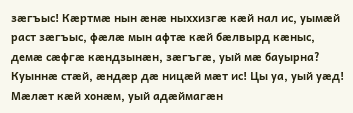зæгъыс! Кæртмæ нын æнæ ныххизгæ кæй нал ис, уымæй раст зæгъыс, фæлæ мын афтæ кæй бæлвырд кæныс, демæ сæфгæ кæндзынæн, зæгъгæ, уый мæ бауырна? Куыннæ стæй, æндæр дæ ницæй мæт ис! Цы уа, уый уæд! Мæлæт кæй хонæм, уый адæймагæн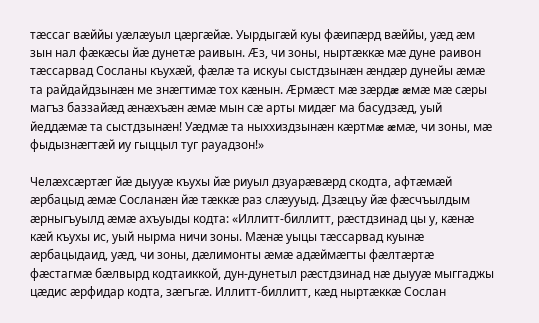тæссаг вæййы уæлæуыл цæргæйæ. Уырдыгæй куы фæипæрд вæййы, уæд æм зын нал фæкæсы йæ дунетæ раивын. Æз, чи зоны, ныртæккæ мæ дуне раивон тæссарвад Сосланы къухæй, фæлæ та искуы сыстдзынæн æндæр дунейы æмæ та райдайдзынæн ме знæгтимæ тох кæнын. Æрмæст мæ зæрдæ æмæ мæ сæры магъз баззайæд æнæхъæн æмæ мын сæ арты мидæг ма басудзæд, уый йеддæмæ та сыстдзынæн! Уæдмæ та ныххиздзынæн кæртмæ æмæ, чи зоны, мæ фыдызнæгтæй иу гыццыл туг рауадзон!»

Челæхсæртæг йæ дыууæ къухы йæ риуыл дзуарæвæрд скодта, афтæмæй æрбацыд æмæ Сосланæн йæ тæккæ раз слæууыд. Дзæцъу йæ фæсчъылдым æрныгъуылд æмæ ахъуыды кодта: «Иллитт-биллитт, рæстдзинад цы у, кæнæ кæй къухы ис, уый нырма ничи зоны. Мæнæ уыцы тæссарвад куынæ æрбацыдаид, уæд, чи зоны, дæлимонты æмæ адæймæгты фæлтæртæ фæстагмæ бæлвырд кодтаиккой, дун-дунетыл рæстдзинад нæ дыууæ мыггаджы цæдис æрфидар кодта, зæгъгæ. Иллитт-биллитт, кæд ныртæккæ Сослан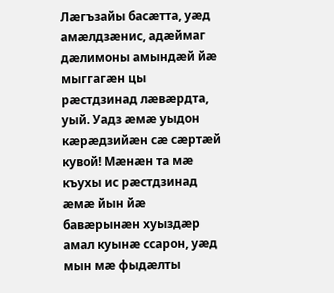Лæгъзайы басæтта, уæд амæлдзæнис, адæймаг дæлимоны амындæй йæ мыггагæн цы рæстдзинад лæвæрдта, уый. Уадз æмæ уыдон кæрæдзийæн сæ сæртæй кувой! Мæнæн та мæ къухы ис рæстдзинад æмæ йын йæ бавæрынæн хуыздæр амал куынæ ссарон, уæд мын мæ фыдæлты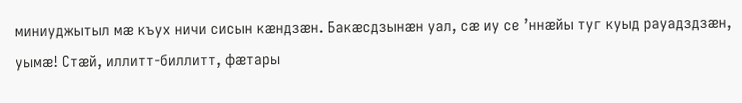миниуджытыл мæ къух ничи сисын кæндзæн. Бакæсдзынæн уал, сæ иу се ’ннæйы туг куыд рауадздзæн, уымæ! Стæй, иллитт-биллитт, фæтары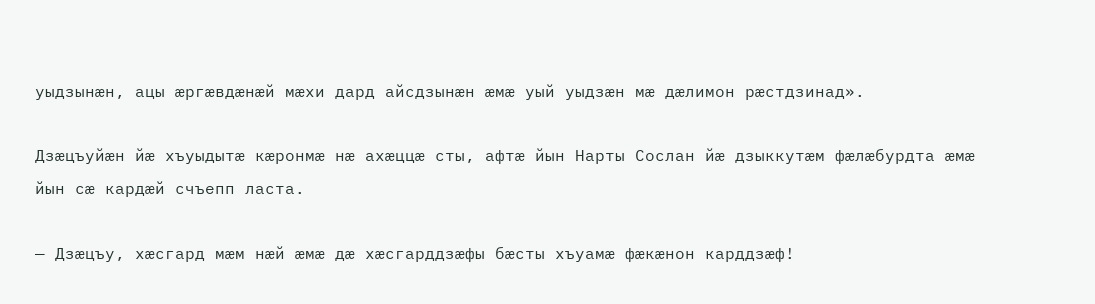уыдзынæн, ацы æргæвдæнæй мæхи дард айсдзынæн æмæ уый уыдзæн мæ дæлимон рæстдзинад».

Дзæцъуйæн йæ хъуыдытæ кæронмæ нæ ахæццæ сты, афтæ йын Нарты Сослан йæ дзыккутæм фæлæбурдта æмæ йын сæ кардæй счъепп ласта.

— Дзæцъу, хæсгард мæм нæй æмæ дæ хæсгарддзæфы бæсты хъуамæ фæкæнон карддзæф!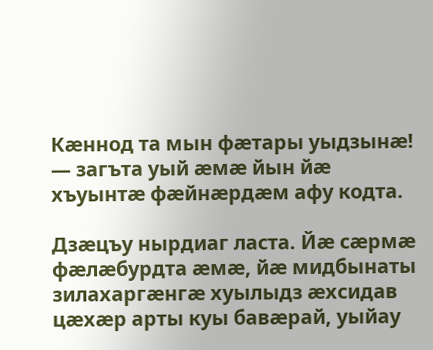Кæннод та мын фæтары уыдзынæ! — загъта уый æмæ йын йæ хъуынтæ фæйнæрдæм афу кодта.

Дзæцъу нырдиаг ласта. Йæ сæрмæ фæлæбурдта æмæ, йæ мидбынаты зилахаргæнгæ хуылыдз æхсидав цæхæр арты куы бавæрай, уыйау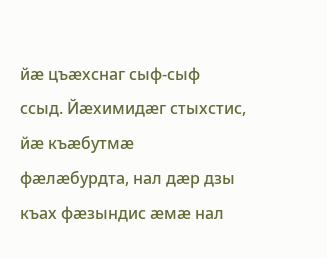йæ цъæхснаг сыф-сыф ссыд. Йæхимидæг стыхстис, йæ къæбутмæ фæлæбурдта, нал дæр дзы къах фæзындис æмæ нал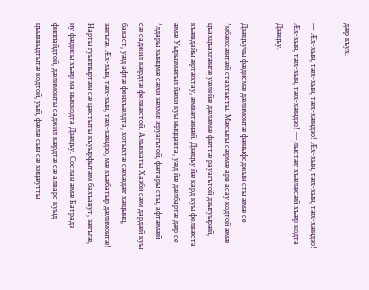дæр къух.

— Æх-хын, тæх-хын, тæх-хæндзо! Æх-хын, тæх-хын, тæх-хæндзо! Æх-хын, тæх-хын, тæх-хæндзо! — лыстæг хъæлæсæй хъæр кодта Дзæцъу.

Дзæцъучы фæдисмæ дæлимонтæ фæныфсджын сты æмæ се ’мбæхсæнтæй стахтысты. Мæсыгы сæрмæ арв асау кодтой æмæ цъахцъахгæнгæ уæлейæ дæлæмæ фæттæ рауагътой дзыгуырæй, къæвдайы æртæхтау, æмвæтæнæй. Дзæцъу йæ кард куы фелвæста æмæ Уырызмæгыл йæхи куы ныццавта, уæд йæ дæлбартæ дæр се ’лдары хынцмæ сæхи зæхмæ æруагътой, фæтары сты, афтæмæй сæ саджил кæрдтæ фелвæстой. Алыккаты Хазби сæм дардæй куы бакаст, уæд афтæ фенхъæлдта, хотыхтæ сæхæдæг хæцынц, зæгъгæ. Æх-хын, тæх-хын, тæх-хæндзо, мæ хъæбатыр дæлимонтæ! Нарты гуыппыртæн сæ цæстыты къуырфытæм бахъавут, зæгъгæ, иу фæдисы хъæр ма ныккодта Дзæцъу. Сослан æмæ Батрадз фиппайдтой, дæлимонты саджил кæрдтæ сæ алварс куыд цъыввыдтытæ кодтой, уый, фæлæ сын сæ хицæутты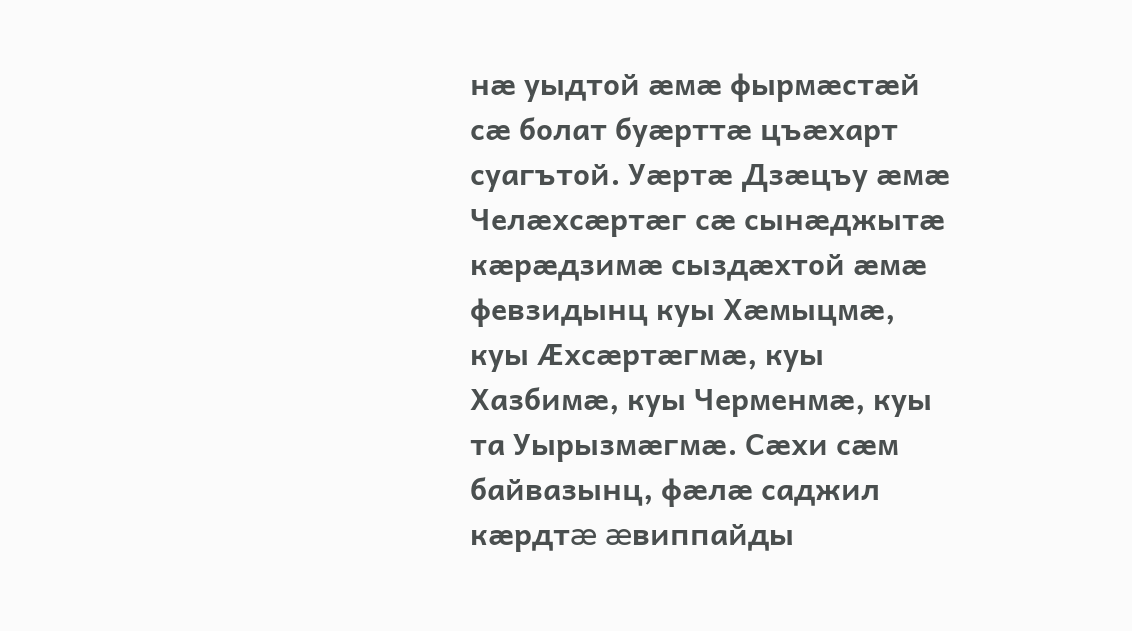нæ уыдтой æмæ фырмæстæй сæ болат буæрттæ цъæхарт суагътой. Уæртæ Дзæцъу æмæ Челæхсæртæг сæ сынæджытæ кæрæдзимæ сыздæхтой æмæ февзидынц куы Хæмыцмæ, куы Æхсæртæгмæ, куы Хазбимæ, куы Черменмæ, куы та Уырызмæгмæ. Сæхи сæм байвазынц, фæлæ саджил кæрдтæ æвиппайды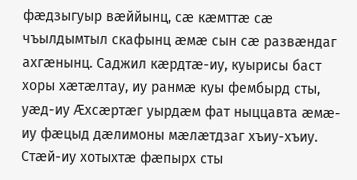фæдзыгуыр вæййынц, сæ кæмттæ сæ чъылдымтыл скафынц æмæ сын сæ развæндаг ахгæнынц. Саджил кæрдтæ-иу, куырисы баст хоры хæтæлтау, иу ранмæ куы фембырд сты, уæд-иу Æхсæртæг уырдæм фат ныццавта æмæ-иу фæцыд дæлимоны мæлæтдзаг хъиу-хъиу. Стæй-иу хотыхтæ фæпырх сты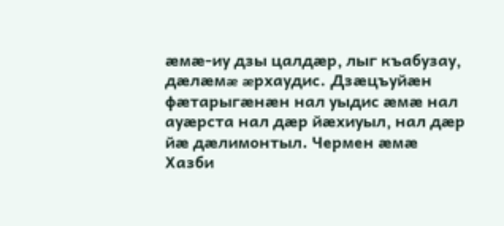æмæ-иу дзы цалдæр, лыг къабузау, дæлæмæ æрхаудис. Дзæцъуйæн фæтарыгæнæн нал уыдис æмæ нал ауæрста нал дæр йæхиуыл, нал дæр йæ дæлимонтыл. Чермен æмæ Хазби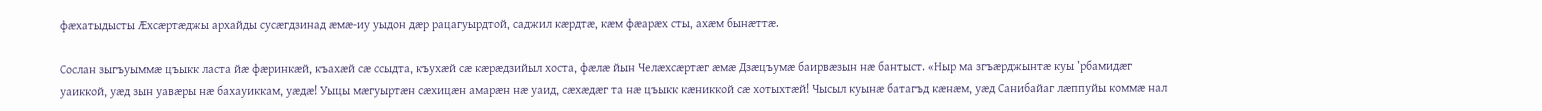фæхатыдысты Æхсæртæджы архайды сусæгдзинад æмæ-иу уыдон дæр рацагуырдтой, саджил кæрдтæ, кæм фæарæх сты, ахæм бынæттæ.

Сослан зыгъуыммæ цъыкк ласта йæ фæринкæй, къахæй сæ ссыдта, къухæй сæ кæрæдзийыл хоста, фæлæ йын Челæхсæртæг æмæ Дзæцъумæ баирвæзын нæ бантыст. «Ныр ма згъæрджынтæ куы ’рбамидæг уаиккой, уæд зын уавæры нæ бахауиккам, уæдæ! Уыцы мæгуыртæн сæхицæн амарæн нæ уаид, сæхæдæг та нæ цъыкк кæниккой сæ хотыхтæй! Чысыл куынæ батагъд кæнæм, уæд Санибайаг лæппуйы коммæ нал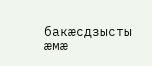бакæсдзысты æмæ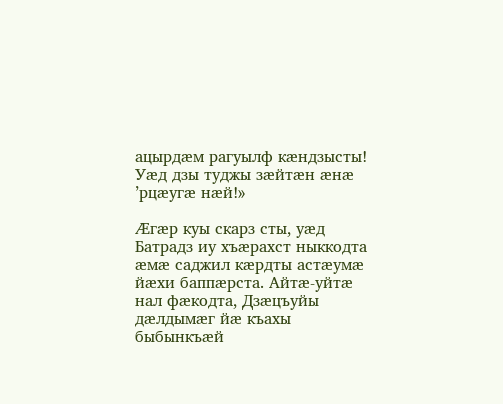ацырдæм рагуылф кæндзысты! Уæд дзы туджы зæйтæн æнæ ’рцæугæ нæй!»

Æгæр куы скарз сты, уæд Батрадз иу хъæрахст ныккодта æмæ саджил кæрдты астæумæ йæхи баппæрста. Айтæ-уйтæ нал фæкодта, Дзæцъуйы дæлдымæг йæ къахы быбынкъæй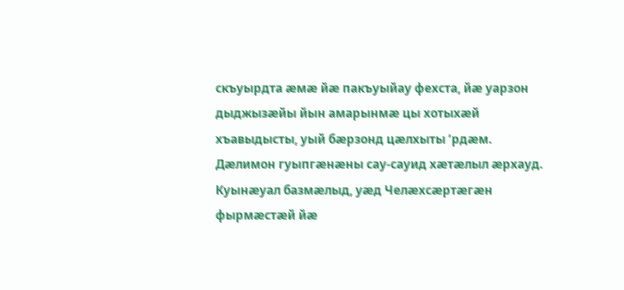скъуырдта æмæ йæ пакъуыйау фехста, йæ уарзон дыджызæйы йын амарынмæ цы хотыхæй хъавыдысты, уый бæрзонд цæлхыты ’рдæм. Дæлимон гуыпгæнæны сау-сауид хæтæлыл æрхауд. Куынæуал базмæлыд, уæд Челæхсæртæгæн фырмæстæй йæ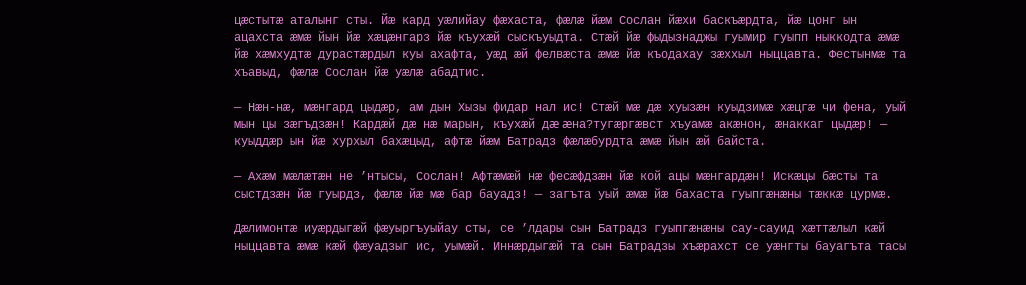цæстытæ аталынг сты. Йæ кард уæлийау фæхаста, фæлæ йæм Сослан йæхи баскъæрдта, йæ цонг ын ацахста æмæ йын йæ хæцæнгарз йæ къухæй сыскъуыдта. Стæй йæ фыдызнаджы гуымир гуыпп ныккодта æмæ йæ хæмхудтæ дурастæрдыл куы ахафта, уæд æй фелвæста æмæ йæ къодахау зæххыл ныццавта. Фестынмæ та хъавыд, фæлæ Сослан йæ уæлæ абадтис.

— Нæн-нæ, мæнгард цыдæр, ам дын Хызы фидар нал ис! Стæй мæ дæ хуызæн куыдзимæ хæцгæ чи фена, уый мын цы зæгъдзæн! Кардæй дæ нæ марын, къухæй дæ æна?тугæргæвст хъуамæ акæнон, æнаккаг цыдæр! — куыддæр ын йæ хурхыл бахæцыд, афтæ йæм Батрадз фæлæбурдта æмæ йын æй байста.

— Ахæм мæлæтæн не ’нтысы, Сослан! Афтæмæй нæ фесæфдзæн йæ кой ацы мæнгардæн! Искæцы бæсты та сыстдзæн йæ гуырдз, фæлæ йæ мæ бар бауадз! — загъта уый æмæ йæ бахаста гуыпгæнæны тæккæ цурмæ.

Дæлимонтæ иуæрдыгæй фæуыргъуыйау сты, се ’лдары сын Батрадз гуыпгæнæны сау-сауид хæттæлыл кæй ныццавта æмæ кæй фæуадзыг ис, уымæй. Иннæрдыгæй та сын Батрадзы хъæрахст се уæнгты бауагъта тасы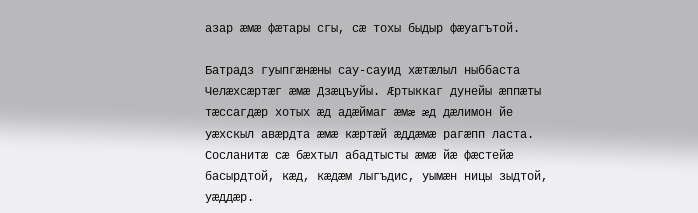азар æмæ фæтары сгы, сæ тохы быдыр фæуагътой.

Батрадз гуыпгæнæны сау-сауид хæтæлыл ныббаста Челæхсæртæг æмæ Дзæцъуйы. Æртыккаг дунейы æппæты тæссагдæр хотых æд адæймаг æмæ æд дæлимон йе уæхскыл авæрдта æмæ кæртæй æддæмæ рагæпп ласта. Сосланитæ сæ бæхтыл абадтысты æмæ йæ фæстейæ басырдтой, кæд, кæдæм лыгъдис, уымæн ницы зыдтой, уæддæр.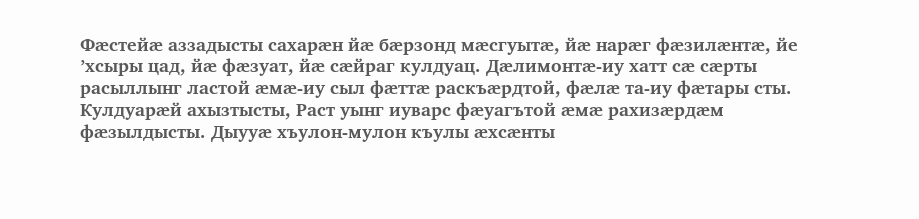Фæстейæ аззадысты сахарæн йæ бæрзонд мæсгуытæ, йæ нарæг фæзилæнтæ, йе ’хсыры цад, йæ фæзуат, йæ сæйраг кулдуац. Дæлимонтæ-иу хатт сæ сæрты расыллынг ластой æмæ-иу сыл фæттæ раскъæрдтой, фæлæ та-иу фæтары сты. Кулдуарæй ахызтысты, Раст уынг иуварс фæуагътой æмæ рахизæрдæм фæзылдысты. Дыууæ хъулон-мулон къулы æхсæнты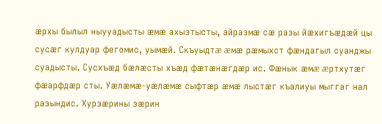æрхы былыл ныууадысты æмæ ахызтысты, айразмæ сæ разы йæхигъæдæй цы сусæг кулдуар фегомис, уымæй. Скъуыдтæ æмæ рæмыхст фæндагыл суанджы суадысты. Сусхъæд бæлæсты хъæд фæтæнæгдæр ис. Фæнык æмæ æртхутæг фæарфдæр сты. Уæлæмæ-уæлæмæ сыфтæр æмæ лыстæг къалиуы мыггаг нал разындис. Хурзæрины зæрин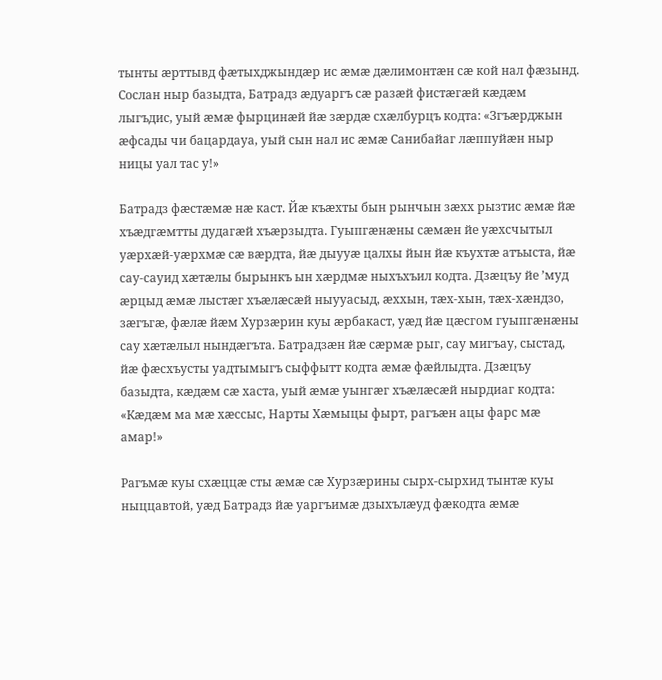тынты æрттывд фæтыхджындæр ис æмæ дæлимонтæн сæ кой нал фæзынд. Сослан ныр базыдта, Батрадз æдуаргъ сæ разæй фистæгæй кæдæм лыгъдис, уый æмæ фырцинæй йæ зæрдæ схæлбурцъ кодта: «Згъæрджын æфсады чи бацардауа, уый сын нал ис æмæ Санибайаг лæппуйæн ныр ницы уал тас у!»

Батрадз фæстæмæ нæ каст. Йæ къæхты бын рынчын зæхх рызтис æмæ йæ хъæдгæмтты дудагæй хъæрзыдта. Гуыпгæнæны сæмæн йе уæхсчытыл уæрхæй-уæрхмæ сæ вæрдта, йæ дыууæ цалхы йын йæ къухтæ атъыста, йæ сау-сауид хæтæлы бырынкъ ын хæрдмæ ныхъхъил кодта. Дзæцъу йе ’муд æрцыд æмæ лыстæг хъæлæсæй ныууасыд, æххын, тæх-хын, тæх-хæндзо, зæгъгæ, фæлæ йæм Хурзæрин куы æрбакаст, уæд йæ цæсгом гуыпгæнæны сау хæтæлыл нындæгъта. Батрадзæн йæ сæрмæ рыг, сау мигъау, сыстад, йæ фæсхъусты уадтымыгъ сыффытт кодта æмæ фæйлыдта. Дзæцъу базыдта, кæдæм сæ хаста, уый æмæ уынгæг хъæлæсæй нырдиаг кодта: «Кæдæм ма мæ хæссыс, Нарты Хæмыцы фырт, рагъæн ацы фарс мæ амар!»

Рагъмæ куы схæццæ сты æмæ сæ Хурзæрины сырх-сырхид тынтæ куы ныццавтой, уæд Батрадз йæ уаргъимæ дзыхълæуд фæкодта æмæ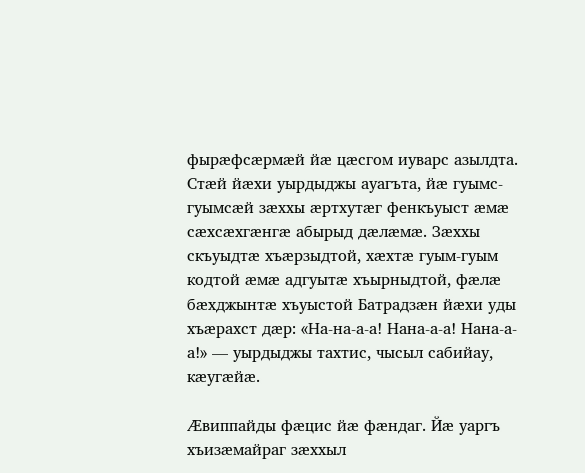фырæфсæрмæй йæ цæсгом иуварс азылдта. Стæй йæхи уырдыджы ауагъта, йæ гуымс-гуымсæй зæххы æртхутæг фенкъуыст æмæ сæхсæхгæнгæ абырыд дæлæмæ. Зæххы скъуыдтæ хъæрзыдтой, хæхтæ гуым-гуым кодтой æмæ адгуытæ хъырныдтой, фæлæ бæхджынтæ хъуыстой Батрадзæн йæхи уды хъæрахст дæр: «На-на-а-а! Нана-а-а! Нана-а-а!» — уырдыджы тахтис, чысыл сабийау, кæугæйæ.

Æвиппайды фæцис йæ фæндаг. Йæ уаргъ хъизæмайраг зæххыл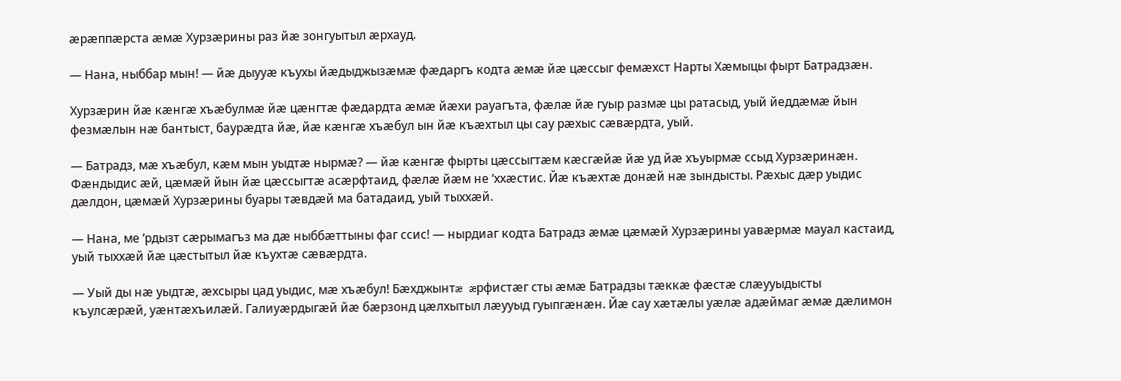æрæппæрста æмæ Хурзæрины раз йæ зонгуытыл æрхауд.

— Нана, ныббар мын! — йæ дыууæ къухы йæдыджызæмæ фæдаргъ кодта æмæ йæ цæссыг фемæхст Нарты Хæмыцы фырт Батрадзæн.

Хурзæрин йæ кæнгæ хъæбулмæ йæ цæнгтæ фæдардта æмæ йæхи рауагъта, фæлæ йæ гуыр размæ цы ратасыд, уый йеддæмæ йын фезмæлын нæ бантыст, баурæдта йæ, йæ кæнгæ хъæбул ын йæ къæхтыл цы сау рæхыс сæвæрдта, уый.

— Батрадз, мæ хъæбул, кæм мын уыдтæ нырмæ? — йæ кæнгæ фырты цæссыгтæм кæсгæйæ йæ уд йæ хъуырмæ ссыд Хурзæринæн. Фæндыдис æй, цæмæй йын йæ цæссыгтæ асæрфтаид, фæлæ йæм не ’ххæстис. Йæ къæхтæ донæй нæ зындысты. Рæхыс дæр уыдис дæлдон, цæмæй Хурзæрины буары тæвдæй ма батадаид, уый тыххæй.

— Нана, ме ’рдызт сæрымагъз ма дæ ныббæттыны фаг ссис! — нырдиаг кодта Батрадз æмæ цæмæй Хурзæрины уавæрмæ мауал кастаид, уый тыххæй йæ цæстытыл йæ къухтæ сæвæрдта.

— Уый ды нæ уыдтæ, æхсыры цад уыдис, мæ хъæбул! Бæхджынтæ æрфистæг сты æмæ Батрадзы тæккæ фæстæ слæууыдысты къулсæрæй, уæнтæхъилæй. Галиуæрдыгæй йæ бæрзонд цæлхытыл лæууыд гуыпгæнæн. Йæ сау хæтæлы уæлæ адæймаг æмæ дæлимон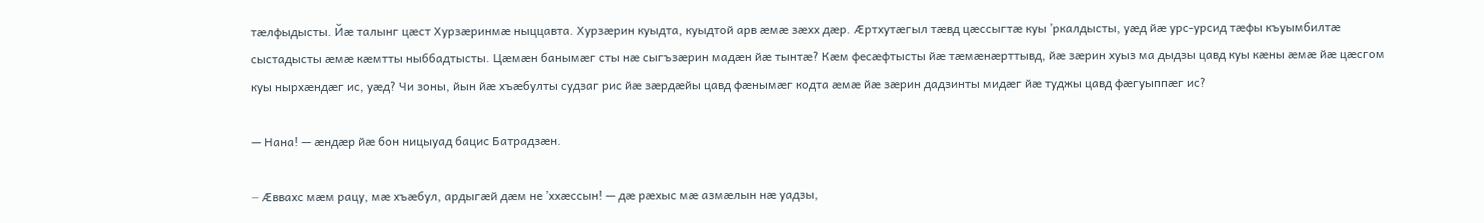тæлфыдысты. Йæ талынг цæст Хурзæринмæ ныццавта. Хурзæрин куыдта, куыдтой арв æмæ зæхх дæр. Æртхутæгыл тæвд цæссыгтæ куы ’ркалдысты, уæд йæ урс-урсид тæфы къуымбилтæ сыстадысты æмæ кæмтты ныббадтысты. Цæмæн банымæг сты нæ сыгъзæрин мадæн йæ тынтæ? Кæм фесæфтысты йæ тæмæнæрттывд, йæ зæрин хуыз ма дыдзы цавд куы кæны æмæ йæ цæсгом куы нырхæндæг ис, уæд? Чи зоны, йын йæ хъæбулты судзаг рис йæ зæрдæйы цавд фæнымæг кодта æмæ йæ зæрин дадзинты мидæг йæ туджы цавд фæгуыппæг ис?

— Нана! — æндæр йæ бон ницыуад бацис Батрадзæн.

— Æввахс мæм рацу, мæ хъæбул, ардыгæй дæм не ’ххæссын! — дæ рæхыс мæ азмæлын нæ уадзы,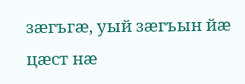зæгъгæ, уый зæгъын йæ цæст нæ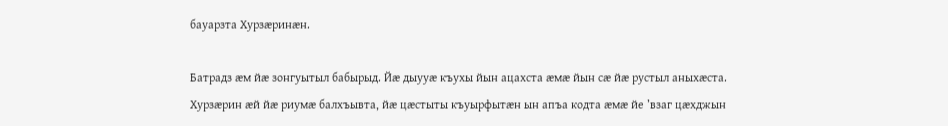бауарзта Хурзæринæн.

Батрадз æм йæ зонгуытыл бабырыд. Йæ дыууæ къухы йын ацахста æмæ йын сæ йæ рустыл аныхæста. Хурзæрин æй йæ риумæ балхъывта, йæ цæстыты къуырфытæн ын апъа кодта æмæ йе ’взаг цæхджын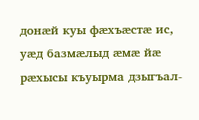донæй куы фæхъæстæ ис, уæд базмæлыд æмæ йæ рæхысы къуырма дзыгъал-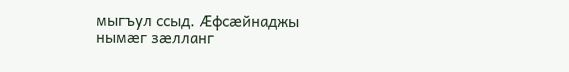мыгъул ссыд. Æфсæйнаджы нымæг зæлланг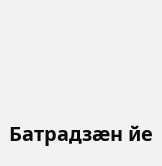Батрадзæн йе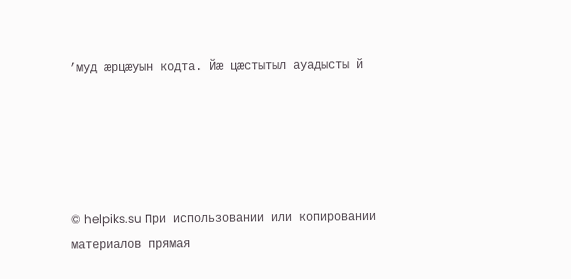’муд æрцæуын кодта. Йæ цæстытыл ауадысты й





© helpiks.su При использовании или копировании материалов прямая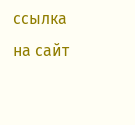ссылка на сайт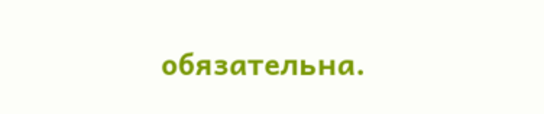обязательна.